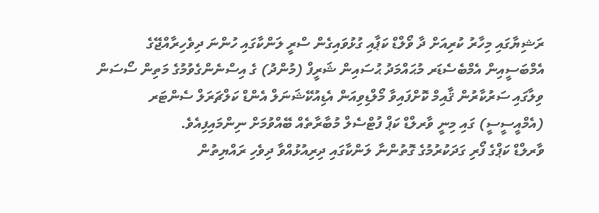ރަޝިޔާގައި މިހާރު ކުރިއަށް ދާ ވޯލްޑް ކަޕާއި ގުޅުވައިގެން ސްރީ ލަންކާގައި ހުންނަ ދިވެހިރާއްޖޭގެ އެމްބަސީއިން އެމްބެސެޑަރ މުޙައްމަދު ޙުސައިން ޝަރީފް (މުންދު) ގެ އިސްނެންގެވުމުގެ މަތިން ސޯސަން ވިލާގައި ސަރުކާރުން ޤާއިމް ކޮށްފައިވާ މޯލްޑިވިއަން އެޑިއުކޭޝަނަލް އެންޑް ކަލްޗަރަލް ސެންޓަރ (އެމްއީސީސީ) ގައި މިނީ ވާރލްޑް ކަޕް ފުޓްސެލް މުބާރާތެއް ބޭއްވުމަށް ނިންމައިފިއެވެ.
ވާރލްޑް ކަޕްގެ ފޯރި ގަދަކުރުމުގެ ގޮތުންނާ ލަންކާގައި ދިރިއުޅުއްވާ ދިވެހި ރައްޔިތުން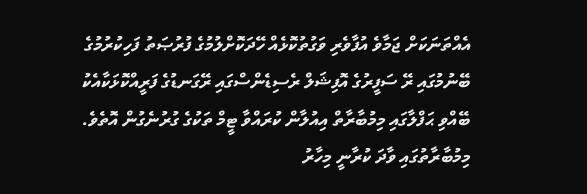އެއްތަނަކަށް ޖަމާވެ އުފާވެރި ވަގުތުކޮޅެއް ހޭދަކޮށްލުމުގެ ފުރުޞަތު ފަހިކުރުމުގެ ބޭނުމުގައި ރޭ ސަފީރުގެ އޮފިޝަލް ރެސިޑެންސްގައި ރޭގަނޑުގެ ފަރީއްކޮޅަކާއެކު ބޭއްވި ޙަފްލާގައި މިމުބާރާތް އިއުލާން ކުރައްވާ ޓީމް ތަކުގެ ގުރުނެގުން އޮތެވެ.
މިމުބާރާތުގައި ވާދަ ކުރާނީ މިހާރު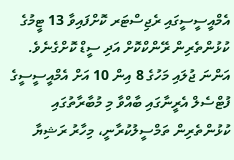އެމްއީސީސީގައި ރެޖިސްޓަރ ކޮށްފައިވާ 13 ޓީމުގެ ކުޅުންތެރިން ރޭންކްކޮށް އަދި ސީޑް ކޮށްގެނެވެ. އަންނަ ޖުލައި މަހުގެ 8 އިން 10 އަށް އެމްއީސީސީގެ ފުޓްސެލް އެރީނާގައި ބާއްވާ މި މުބާރާތުގައި ކުޅުންތެރިން ތަމްސީލުކުރާނީ، މިހާރު ރަޝިޔާ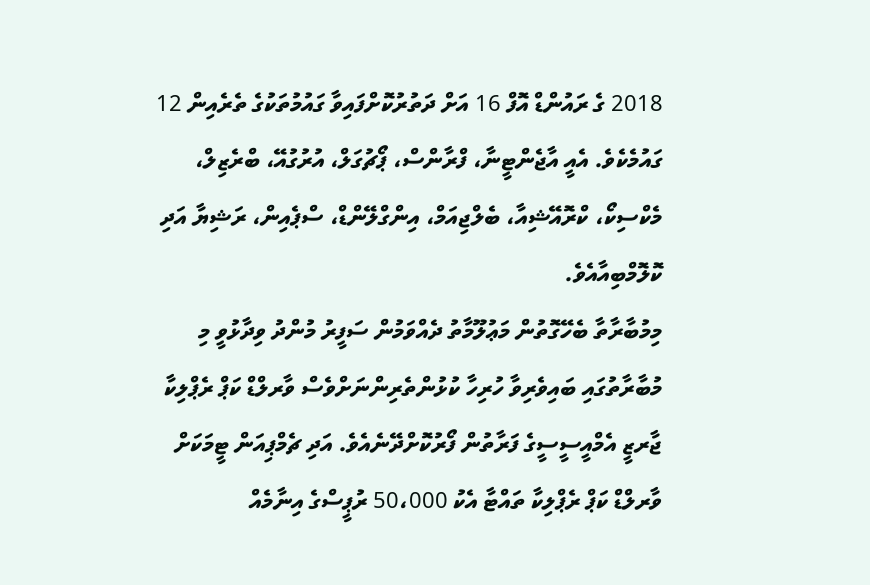2018 ގެ ރައުންޑް އޮފް 16 އަށް ދަތުރުކޮށްފައިވާ ގައުމުތަކުގެ ތެރެއިން 12 ގައުމެކެވެ. އެއީ އާޖެންޓީނާ، ފްރާންސް، ޕޯޗުގަލް، އުރުގުއޭ، ބްރެޒިލް، މެކްސިކޯ، ކްރޮއޭޝިއާ، ބެލްޖިއަމް، އިންގްލޭންޑް، ސްޕެއިން، ރަޝިޔާ އަދި ކޮލޮމްބިއާއެވެ.
މިމުބާރާތާ ބެހޭގޮތުން މަޢުލޫމާތު ދެއްވަމުން ސަފީރު މުންދު ވިދާޅުވީ މި މުބާރާތުގައި ބައިވެރިވާ ހުރިހާ ކުޅުންތެރިންނަށްވެސް ވާރލްޑް ކަޕް ރެޕްލިކާ ޖާރޒީ އެމްއީސީސީގެ ފަރާތުން ފޯރުކޮށްދޭނެއެވެ. އަދި ޗެމްޕިއަން ޓީމަކަށް ވާރލްޑް ކަޕް ރެޕްލިކާ ތައްޓާ އެކު 50،000 ރުޕީސްގެ އިނާމެއް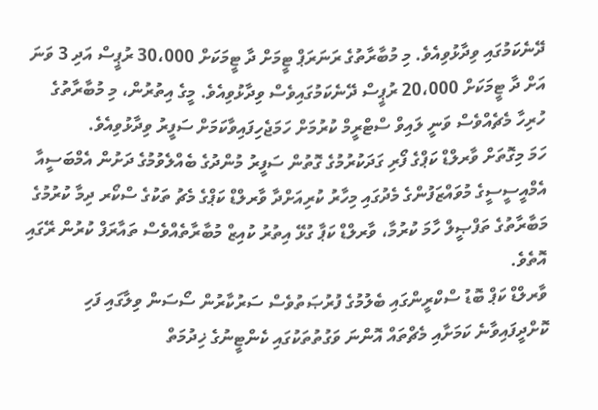ދޭނެކަމުގައި ވިދާޅުވިއެވެ. މި މުބާރާތުގެ ރަނަރަޕް ޓީމަށް ދާ ޓީމަކަށް 30،000 ރުޕީސް އަދި 3 ވަނަ އަށް ދާ ޓީމަކަށް 20،000 ރުޕީސް ދޭނެކަމުގައިވެސް ވިދާޅުވިއެވެ. މީގެ އިތުރުން، މި މުބާރާތުގެ ހުރިހާ މެޗެއްވެސް ވަނީ ލައިވް ސްޓްރީމް ކުރުމަށް ހަމަޖެހިފައިވާކަމަށް ސަފީރު ވިދާޅުވިއެވެ.
ހަމަ މިގޮތަށް ވާރލްޑް ކަޕްގެ ފޯރި ގަދަކުރުމުގެ ގޮތުން ސަފީރު މުންދުގެ ބެއްލެވުމުގެ ދަށުން އެމްބަސީއާ އެމްއީސީސީގެ މުވައްޒަފުންގެ މެދުގައި މިހާރު ކުރިއަށްދާ ވާރލްޑް ކަޕްގެ މެޗު ތަކުގެ ސްކޯރ ދިމާ ކުރުމުގެ މަބާރާތުގެ ތަފްޞީލް ހާމަ ކުރުމާ، ވާރލްޑް ކަޕާ ގުޅޭ އިތުރު ކުއިޒް މުބާރާތެއްވެސް ތައާރަފް ކުރުން ރޭގައި އޮތެވެ.
ވާރލްޑް ކަޕް ބޮޑު ސްކްރީންގައި ބެލުމުގެ ފުރުޞަތުވެސް ސަރުކާރުން ސޯސަން ވިލާގައި ފަހި ކޮށްދީފައިވާނެ ކަމަށާއި މެޗްތައް އޮންނަ ވަގުތުތަކުގައި ކެންޓީނުގެ ޚިދުމަތް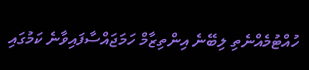ހުއްޓުމެއްނެތި ލިބޭނެ އިންތިޒާމް ހަމަޖައްސާފައިވާނެ ކަމުގައި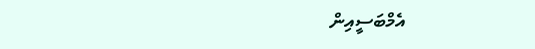އެމްބަސީއިން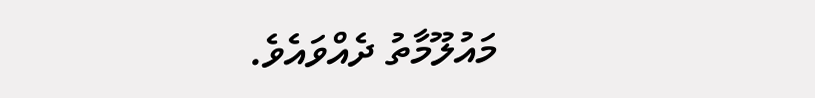މައުލޫމާތު ދެއްވައެވެ.